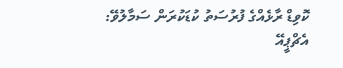ކޮވިޑް ރާޅެއްގެ ފުރުސަތު ކުޑަކުރަން ސަމާލުވޭ: އެޗްޕީއޭ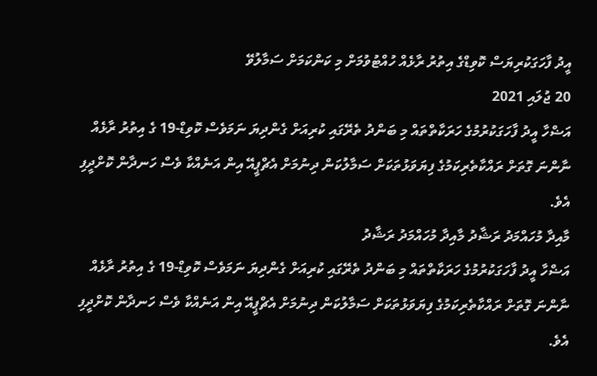އީދު ފާހަގަކުރިޔަސް ކޮވިޑްގެ އިތުރު ރާޅެއް ހުއްޓުވުމަށް މި ކަންކަމަށް ސަމާލުވޭ
20 ޖުލައި 2021
އަޟްހާ އީދު ފާހަގަކުރުމުގެ ހަރަކާތްތައް މި ބަންދު ތެރޭގައި ކުރިއަށް ގެންދިޔަ ނަމަވެސް ކޮވިޑް-19 ގެ އިތުރު ރާޅެއް ނާންނަ ގޮތަށް ރައްކާތެރިކަމުގެ ފިޔަވަޅުތަކަށް ސަމާލުކަން ދިނުމަށް އެޗްޕީއޭ އިން އަނެއްކާ ވެސް ހަނދާން ކޮށްދީފި އެވެ.
މާއިދާ މުހައްމަދު ރަޝާދު މާއިދާ މުހައްމަދު ރަޝާދު
އަޟްހާ އީދު ފާހަގަކުރުމުގެ ހަރަކާތްތައް މި ބަންދު ތެރޭގައި ކުރިއަށް ގެންދިޔަ ނަމަވެސް ކޮވިޑް-19 ގެ އިތުރު ރާޅެއް ނާންނަ ގޮތަށް ރައްކާތެރިކަމުގެ ފިޔަވަޅުތަކަށް ސަމާލުކަން ދިނުމަށް އެޗްޕީއޭ އިން އަނެއްކާ ވެސް ހަނދާން ކޮށްދީފި އެވެ.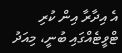އެ އިދާރާ އިން ކުރި ޓްވީޓެއްގައި ބުނީ، މިއަދު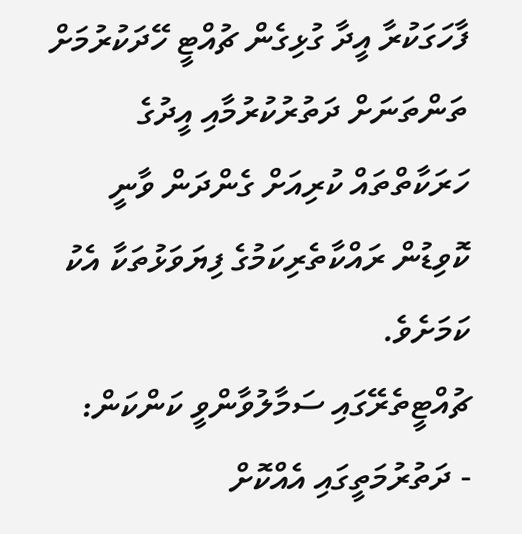ފާހަގަކުރާ އީދާ ގުޅިގެން ޗުއްޓީ ހޭދަކުރުމަށް ތަންތަނަށް ދަތުރުކުރުމާއި އީދުގެ ހަރަކާތްތައް ކުރިއަށް ގެންދަން ވާނީ ކޮވިޑުން ރައްކާތެރިކަމުގެ ފިޔަވަޅުތަކާ އެކު ކަމަށެވެ.
ޗުއްޓީތެރޭގައި ސަމާލުވާންވީ ކަންކަން:
- ދަތުރުމަތީގައި އެއްކޮށް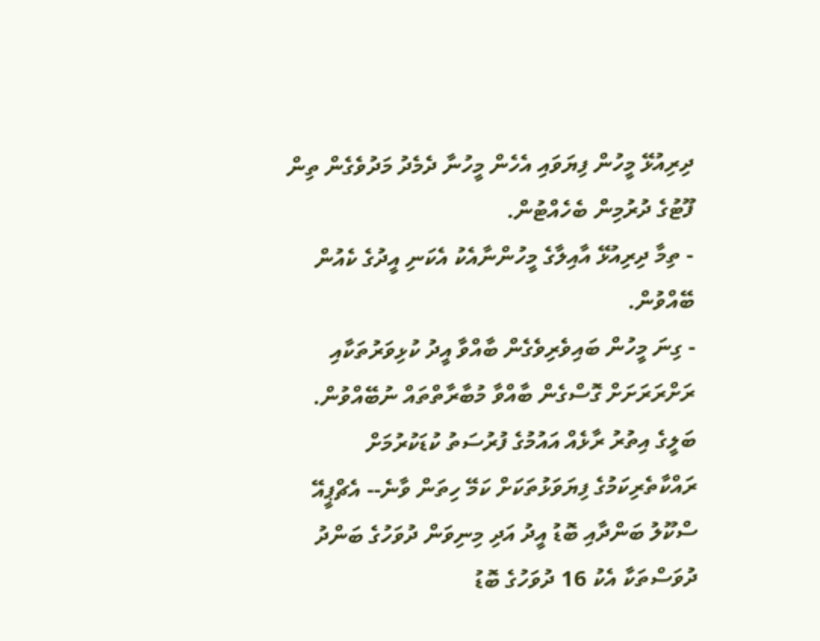ދިރިއުޅޭ މީހުން ފިޔަވައި އެހެން މީހުނާ ދެމެދު މަދުވެގެން ތިން ފޫޓުގެ ދުރުމިން ބެހެއްޓުން.
- ތިމާ ދިރިއުޅޭ އާއިލާގެ މީހުންނާއެކު އެކަނި އީދުގެ ކެއުން ބޭއްވުން.
- ގިނަ މީހުން ބައިވެރިވެގެން ބާއްވާ އީދު ކުޅިވަރުތަކާއި ރަށްރަރަށަށް ގޮސްގެން ބާއްވާ މުބާރާތްތައް ނުބޭއްވުން.
ބަލީގެ އިތުރު ރާޅެއް އައުމުގެ ފުރުސަތު ކުޑަކުރުމަށް ރައްކާތެރިކަމުގެ ފިޔަވަޅުތަކަށް ކަމޭ ހިތަން ވާނެ-- އެޗްޕީއޭ
ސްކޫލު ބަންދާއި ބޮޑު އީދު އަދި މިނިވަން ދުވަހުގެ ބަންދު ދުވަސްތަކާ އެކު 16 ދުވަހުގެ ބޮޑު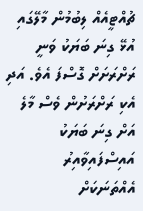ޗުއްޓީއެއް ލިބުމުން މާލޭގައި އުޅޭ ގިނަ ބަޔަކު ވަނީ ރަށްރަށަށް ގޮސްފަ އެވެ. އަދި އެކި ރަށްރަށުން ވެސް މާލެ އަށް ގިނަ ބަޔަކު އައިސްފައިވާއިރު އެއްތަނަކަށް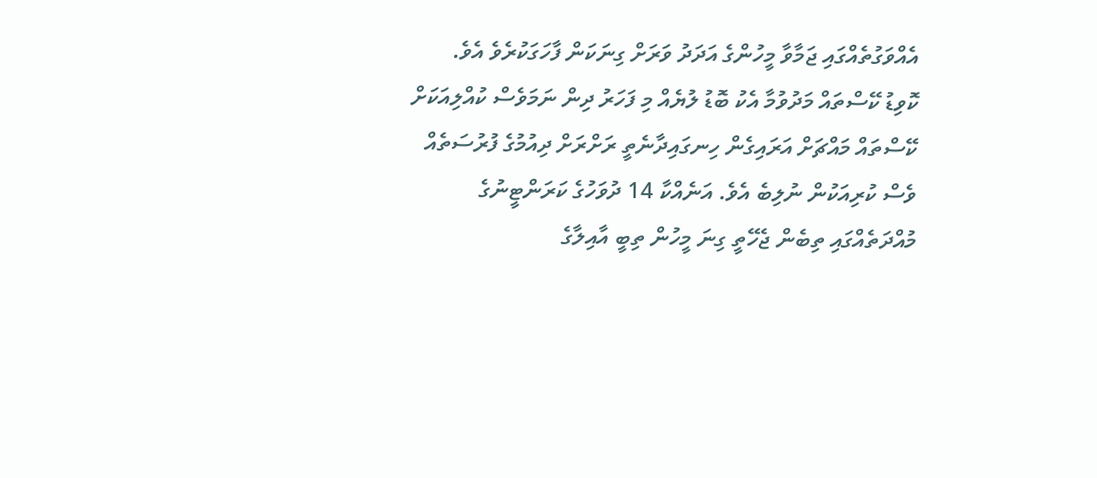އެއްވަގުތެއްގައި ޖަމާވާ މީހުންގެ އަދަދު ވަރަށް ގިނަކަން ފާހަގަކުރެވެ އެވެ.
ކޮވިޑު ކޭސްތައް މަދުވުމާ އެކު ބޮޑު ލުޔެއް މި ފަހަރު ދިން ނަމަވެސް ކުއްލިއަކަށް ކޭސްތައް މައްޗަށް އަރައިގެން ހިނގައިދާނެތީ ރަށްރަށް ދިއުމުގެ ފުރުސަތެއް ވެސް ކުރިއަކުން ނުލިބެ އެވެ. އަނެއްކާ 14 ދުވަހުގެ ކަރަންޓީނުގެ މުއްދަތެއްގައި ތިބެން ޖެހޭތީ ގިނަ މީހުން ތިބީ އާއިލާގެ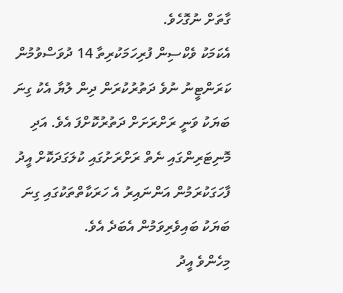ގާތަށް ނުގޮހެވެ.
އެކަމަކު ވެކްސިން ފުރިހަމަކުރިތާ 14 ދުވަސްވުމުން ކަރަންޓީނު ނުވެ ދަތުރުކުރަން ދިން ލުޔާ އެކު ގިނަ ބަޔަކު ވަނީ ރަށްރަށަށް ދަތުރުކޮށްފަ އެވެ. އަދި މޮނިޓަރިންގައި ނެތް ރަށްރަށުގައި ކުލަގަދަކޮށް އީދު ފާހަގަކުރަމުން އަންނައިރު އެ ހަރަކާތްތަކުގައި ގިނަ ބަޔަކު ބައިވެރިވަމުން އެބަދެ އެވެ.
މިހެންވެ އީދު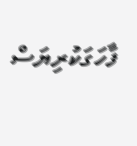ފާހަގަކުރިޔަސް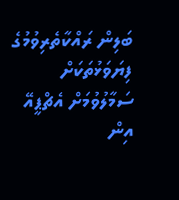ބަލިން ރައްކާތެރިވުމުގެ ފިޔަވަޅުތަކަށް ސަމާލުވުމަށް އެޗްޕީއޭ އިން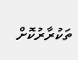ތަކުރާރުކޮށް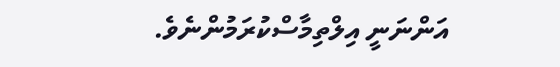އަންނަނީ އިލްތިމާސްކުރަމުންނެވެ.